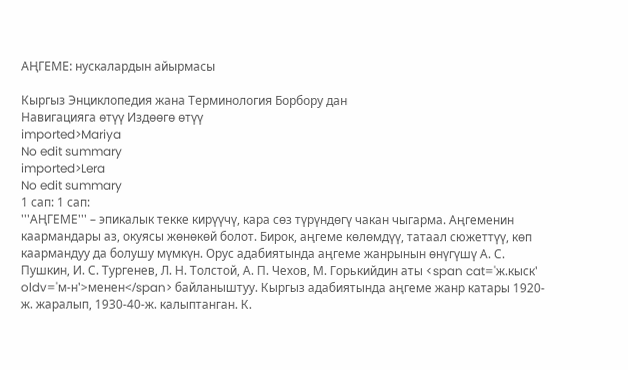АҢГЕМЕ: нускалардын айырмасы

Кыргыз Энциклопедия жана Терминология Борбору дан
Навигацияга өтүү Издөөгө өтүү
imported>Mariya
No edit summary
imported>Lera
No edit summary
1 сап: 1 сап:
'''АҢГЕМЕ''' – эпикалык текке кирүүчү, кара сөз түрүндөгү чакан чыгарма. Аңгеменин каармандары аз, окуясы жөнөкөй болот. Бирок, аңгеме көлөмдүү, татаал сюжеттүү, көп каармандуу да болушу мүмкүн. Орус адабиятында аңгеме жанрынын өнүгүшү А. С. Пушкин, И. С. Тургенев, Л. Н. Толстой, А. П. Чехов, М. Горькийдин аты <span cat='ж.кыск' oldv='м-н'>менен</span> байланыштуу. Кыргыз адабиятында аңгеме жанр катары 1920-ж. жаралып, 1930-40-ж. калыптанган. К.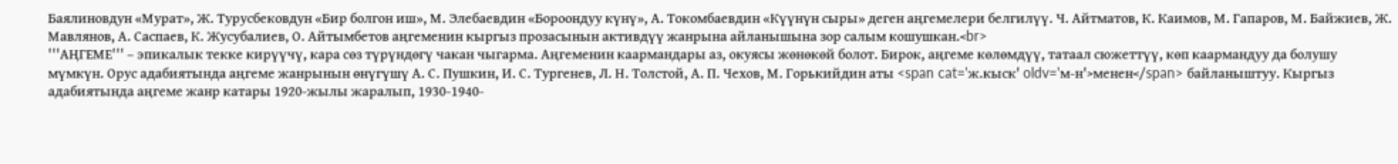Баялиновдун «Мурат», Ж. Турусбековдун «Бир болгон иш», М. Элебаевдин «Бороондуу күнү», А. Токомбаевдин «Күүнүн сыры» деген аңгемелери белгилүү. Ч. Айтматов, К. Каимов, М. Гапаров, М. Байжиев, Ж. Мавлянов, А. Саспаев, К. Жусубалиев, О. Айтымбетов аңгеменин кыргыз прозасынын активдүү жанрына айланышына зор салым кошушкан.<br>
'''АҢГЕМЕ''' – эпикалык текке кирүүчү, кара сөз түрүндөгү чакан чыгарма. Аңгеменин каармандары аз, окуясы жөнөкөй болот. Бирок, аңгеме көлөмдүү, татаал сюжеттүү, көп каармандуу да болушу мүмкүн. Орус адабиятында аңгеме жанрынын өнүгүшү А. С. Пушкин, И. С. Тургенев, Л. Н. Толстой, А. П. Чехов, М. Горькийдин аты <span cat='ж.кыск' oldv='м-н'>менен</span> байланыштуу. Кыргыз адабиятында аңгеме жанр катары 1920-жылы жаралып, 1930-1940-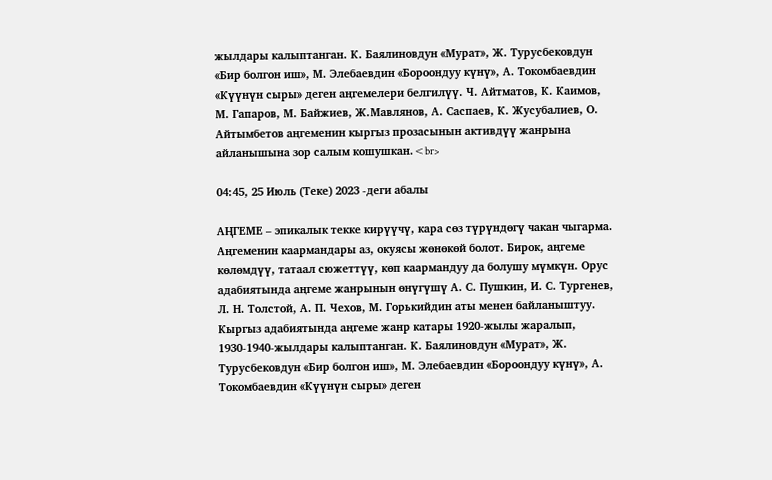жылдары калыптанган. К. Баялиновдун «Мурат», Ж. Турусбековдун «Бир болгон иш», М. Элебаевдин «Бороондуу күнү», А. Токомбаевдин «Күүнүн сыры» деген аңгемелери белгилүү. Ч. Айтматов, К. Каимов, М. Гапаров, М. Байжиев, Ж.Мавлянов, А. Саспаев, К. Жусубалиев, О. Айтымбетов аңгеменин кыргыз прозасынын активдүү жанрына айланышына зор салым кошушкан.<br>

04:45, 25 Июль (Теке) 2023 -деги абалы

АҢГЕМЕ – эпикалык текке кирүүчү, кара сөз түрүндөгү чакан чыгарма. Аңгеменин каармандары аз, окуясы жөнөкөй болот. Бирок, аңгеме көлөмдүү, татаал сюжеттүү, көп каармандуу да болушу мүмкүн. Орус адабиятында аңгеме жанрынын өнүгүшү А. С. Пушкин, И. С. Тургенев, Л. Н. Толстой, А. П. Чехов, М. Горькийдин аты менен байланыштуу. Кыргыз адабиятында аңгеме жанр катары 1920-жылы жаралып, 1930-1940-жылдары калыптанган. К. Баялиновдун «Мурат», Ж. Турусбековдун «Бир болгон иш», М. Элебаевдин «Бороондуу күнү», А. Токомбаевдин «Күүнүн сыры» деген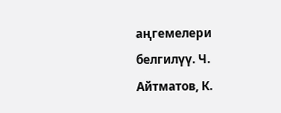аңгемелери белгилүү. Ч. Айтматов, К.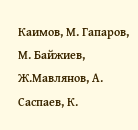Каимов, М. Гапаров, М. Байжиев, Ж.Мавлянов, А. Саспаев, К.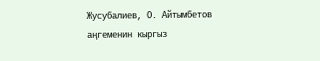Жусубалиев, О. Айтымбетов аңгеменин кыргыз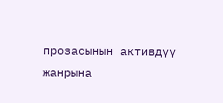прозасынын активдүү жанрына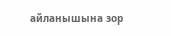айланышына зор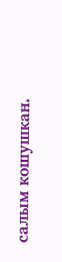салым кошушкан.